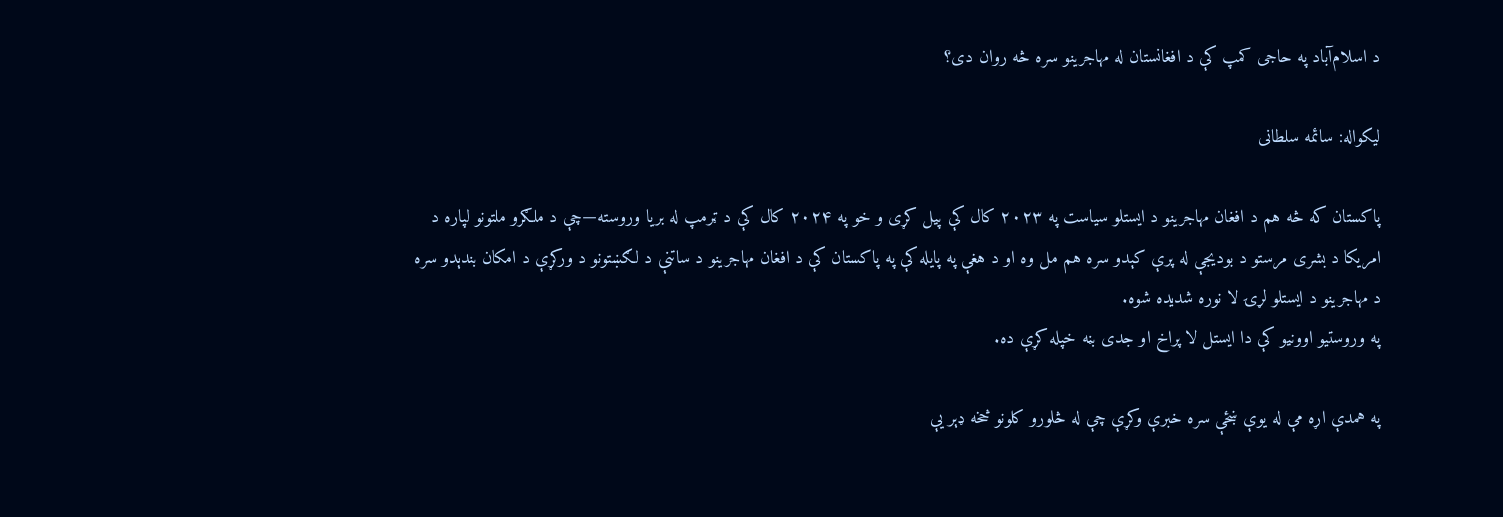د اسلام‌آباد په حاجی کمپ کې د افغانستان له مهاجرینو سره څه روان دی؟

لیکواله: سائمه سلطانی

پاکستان که څه هم د افغان مهاجرینو د ایستلو سیاست په ۲۰۲۳ کال کې پیل کړی و خو په ۲۰۲۴ کال کې د ټرمپ له بریا وروسته—چې د ملګرو ملتونو لپاره د امریکا د بشری مرستو د بودیجې له پرې کېدو سره هم مل وه او د هغې په پایله کې په پاکستان کې د افغان مهاجرینو د ساتنې د لګښتونو د ورکړې د امکان بندېدو سره د مهاجرینو د ایستلو لړۍ لا نوره شدیده شوه.
په وروستیو اوونیو کې دا ایستل لا پراخ او جدی بڼه خپله کړې ده.

په همدې اړه مې له یوې ښځې سره خبرې وکړې چې له څلورو کلونو څخه ډېر یې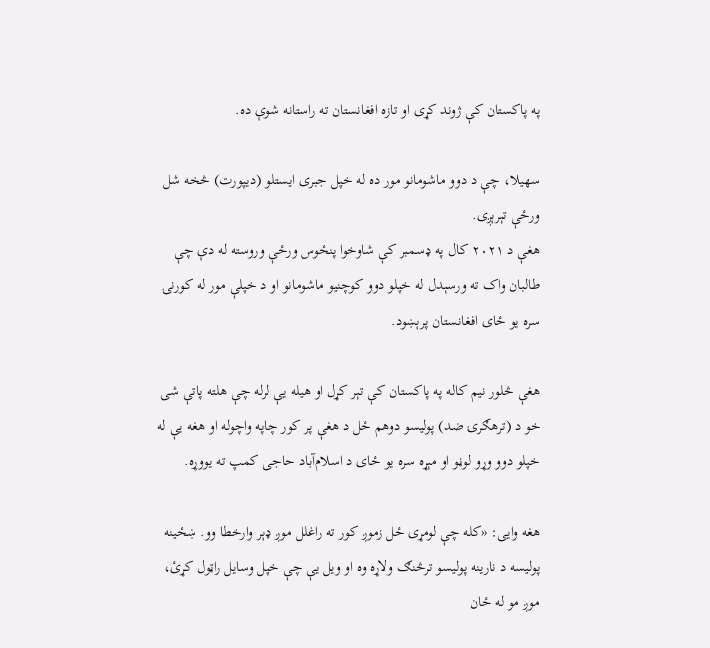په پاکستان کې ژوند کړی او تازه افغانستان ته راستانه شوې ده.

سهیلا، چې د دوو ماشومانو مور ده له خپل جبری ایستلو (دیپورت) څخه شل ورځې تېرېږی.
هغې د ۲۰۲۱ کال په ډسمبر کې شاوخوا پنځوس ورځې وروسته له دې چې طالبان واک ته ورسېدل له خپلو دوو کوچنیو ماشومانو او د خپلې مور له کورنۍ سره یو ځای افغانستان پرېښود.

هغې څلور نیم کاله په پاکستان کې تېر کړل او هیله یې لرله چې هلته پاتې شی خو د (ترهګرۍ ضد) پولیسو دوهم ځل د هغې پر کور چاپه واچوله او هغه یې له خپلو دوو وړو لوڼو او مېړه سره یو ځای د اسلام‌آباد حاجی کمپ ته یووړه.

هغه وایی: «کله چې لومړی ځل زموږ کور ته راغلل موږ ډېر وارخطا وو. ښځینه پولیسه د نارینه پولیسو ترڅنګ ولاړه وه او ویل یې چې خپل وسایل راټول کړئ، موږ مو له ځان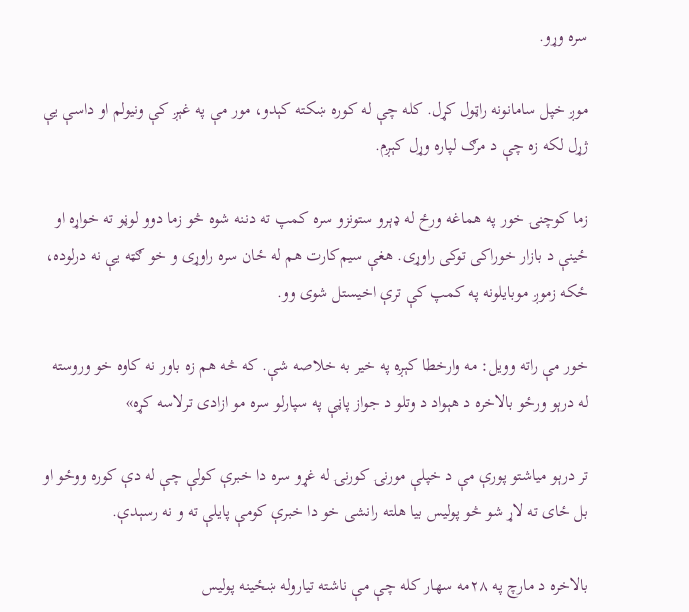سره وړو.

موږ خپل سامانونه راټول کړل. کله چې له کوره ښکته کېدو، مور مې په غېږ کې ونیولم او داسې یې ژړل لکه زه چې د مرګ لپاره وړل کېږم.

زما کوچنۍ خور په هماغه ورځ له ډېرو ستونزو سره کمپ ته دننه شوه څو زما دوو لوڼو ته خواړه او ځینې د بازار خوراکی توکی راوړی. هغې سیم‌کارت هم له ځان سره راوړی و خو ګټه یې نه درلوده، ځکه زموږ موبایلونه په کمپ کې ترې اخیستل شوی وو.

خور مې راته وویل: مه وارخطا کېږه په خیر به خلاصه شې. که څه هم زه باور نه کاوه خو وروسته له درېو ورځو بالاخره د هېواد د وتلو د جواز پاڼې په سپارلو سره مو ازادی ترلاسه کړه»

تر درېو میاشتو پورې مې د خپلې مورنۍ کورنۍ له غړو سره دا خبرې کولې چې له دې کوره ووځو او بل ځای ته لاړ شو څو پولیس بیا هلته رانشی خو دا خبرې کومې پایلې ته و نه رسېدې.

بالاخره د مارچ په ۲۸مه سهار کله چې مې ناشته تیاروله ښځینه پولیس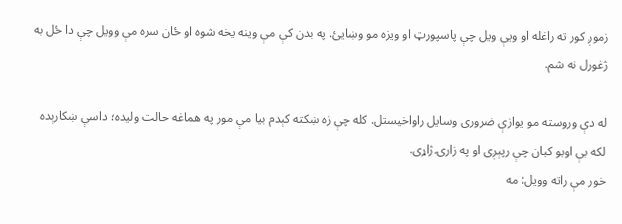زموږ کور ته راغله او ویې ویل چې پاسپورټ او ویزه مو وښایئ. په بدن کې مې وینه یخه شوه او ځان سره مې وویل چې دا ځل به ژغورل نه شم.

له دې وروسته مو یوازې ضروری وسایل راواخیستل. کله چې زه ښکته کېدم بیا مې مور په هماغه حالت ولیده؛ داسې ښکارېده لکه بې اوبو کبان چې رپېږی او په زارۍ ژاړی.
خور مې راته وویل: مه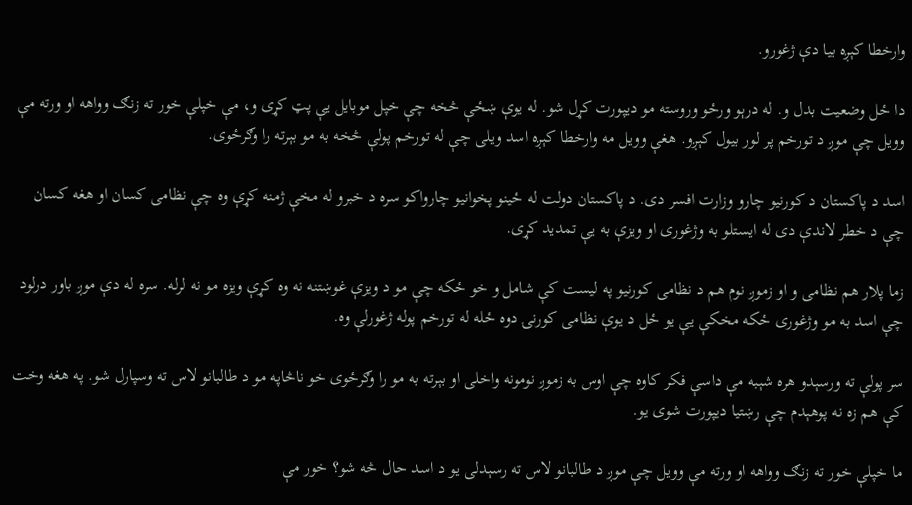وارخطا کېږه بیا دې ژغورو.

دا ځل وضعیت بدل و. له درېو ورځو وروسته مو دیپورت کړل شو. له یوې ښځې څخه چې خپل موبایل یې پټ کړی و، مې خپلې خور ته زنګ وواهه او ورته مې وویل چې موږ د تورخم پر لور بیول کېږو. هغې وویل مه وارخطا کېږه اسد ویلی چې له تورخم پولې څخه به مو بېرته را وګرځوی.

اسد د پاکستان د کورنیو چارو وزارت افسر دی. د پاکستان دولت له ځینو پخوانیو چارواکو سره د خبرو له مخې ژمنه کړې وه چې نظامی کسان او هغه کسان چې د خطر لاندې دی له ایستلو به وژغوری او ویزې به یې تمدید کړی.

زما پلار هم نظامی و او زموږ نوم هم د نظامی کورنیو په لیست کې شامل و خو ځکه چې مو د ویزې غوښتنه نه وه کړې ویزه مو نه لرله. سره له دې موږ باور درلود چې اسد به مو وژغوری ځکه مخکې یې یو ځل د یوې نظامی کورنۍ دوه ځله له تورخم پوله ژغورلې وه.

سر پولې ته ورسېدو هره شېبه مې داسې فکر کاوه چې اوس به زموږ نومونه واخلی او بېرته به مو را وګرځوی خو ناڅاپه مو د طالبانو لاس ته وسپارل شو. په هغه وخت کې هم زه نه پوهېدم چې رښتیا دیپورت شوی یو.

ما خپلې خور ته زنګ وواهه او ورته مې وویل چې موږ د طالبانو لاس ته رسېدلی یو د اسد حال څه شو؟ خور مې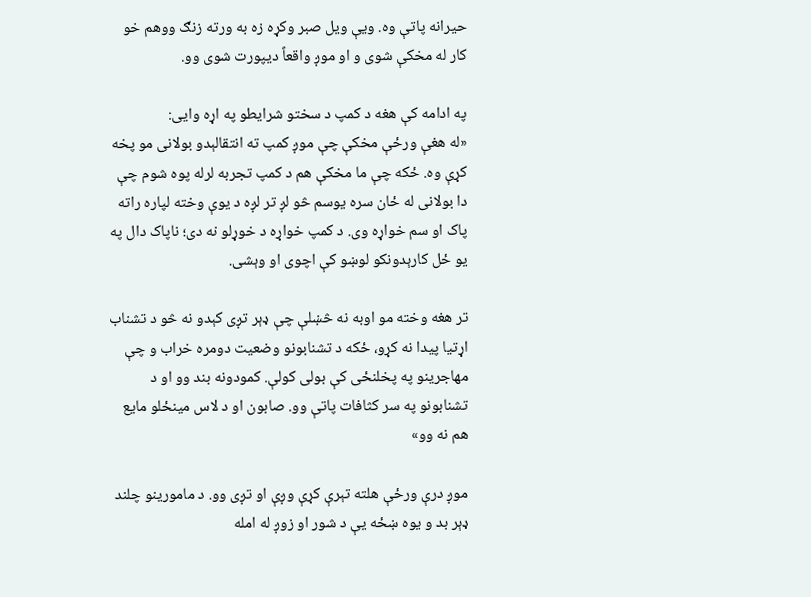حیرانه پاتې وه. ویې ویل صبر وکړه زه به ورته زنګ ووهم خو کار له مخکې شوی و او موږ واقعاً دیپورت شوی وو.

په ادامه کې هغه د کمپ د سختو شرایطو په اړه وایی:
«له هغې ورځې مخکې چې موږ کمپ ته انتقالېدو بولانی مو پخه کړې وه. ځکه چې ما مخکې هم د کمپ تجربه لرله پوه شوم چې دا بولانی له ځان سره یوسم څو لږ تر لږه د یوې وخته لپاره راته پاک او سم خواړه وی. د کمپ خواړه د خوړلو نه دی؛ ناپاک دال په یو ځل کارېدونکو لوښو کې اچوی او وېشی.

تر هغه وخته مو اوبه نه څښلې چې ډېر تږی کېدو نه‌ څو د تشناب اړتیا پیدا نه کړو، ځکه د تشنابونو وضعیت دومره خراب و چې مهاجرینو په پخلنځی کې بولی کولې. کمودونه بند وو او د تشنابونو په سر کثافات پاتې وو. صابون او د لاس مینځلو مایع هم نه وو»

موږ درې ورځې هلته تېرې کړې وږې او تږی وو. د مامورینو چلند ډېر بد و یوه ښځه یې د شور او زوږ له امله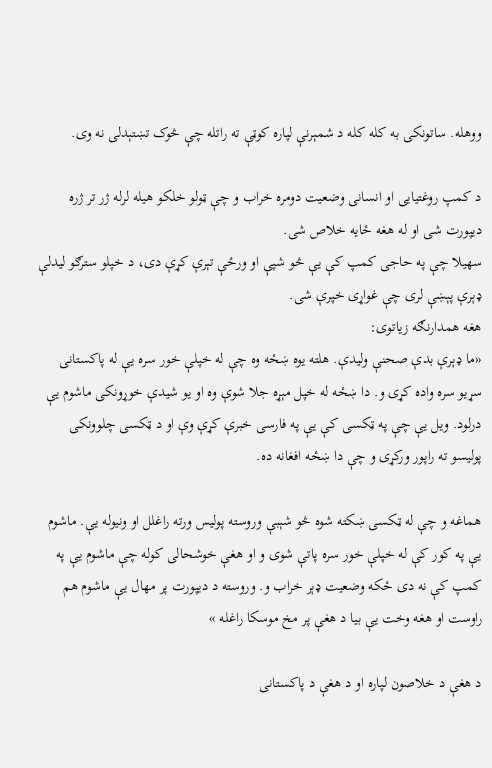ووهله. ساتونکی به کله کله د شمېرنې لپاره کوټې ته راتله چې څوک تښتېدلی نه وی.

د کمپ روغتیایی او انسانی وضعیت دومره خراب و چې ټولو خلکو هیله لرله ژر تر ژره دیپورت شی او له هغه ځایه خلاص شی.
سهیلا چې په حاجی کمپ کې یې څو شپې او ورځې تېرې کړې دی، د خپلو سترګو لیدلې ډېرې پېښې لری چې غواړی خپرې شی.
هغه همدارنګه زیاتوی:
«ما ډېرې بدې صحنې ولیدې. هلته یوه ښځه وه چې له خپلې خور سره یې له پاکستانی سړیو سره واده کړی و. دا ښځه له خپل مېړه جلا شوې وه او یو شیدې خوړونکی ماشوم یې درلود. ویل یې چې په ټکسی کې یې په فارسی خبرې کړې وې او د ټکسی چلوونکی پولیسو ته راپور ورکړی و چې دا ښځه افغانه ده.

هماغه و چې له ټکسی ښکته شوه څو شېبې وروسته پولیس ورته راغلل او ونیوله یې. ماشوم یې په کور کې له خپلې خور سره پاتې شوی و او هغې خوشحالی کوله چې ماشوم یې په کمپ کې نه دی ځکه وضعیت ډېر خراب و. وروسته د دیپورت پر مهال یې ماشوم هم راوست او هغه وخت یې بیا د هغې پر مخ موسکا راغله »

د هغې د خلاصون لپاره او د هغې د پاکستانی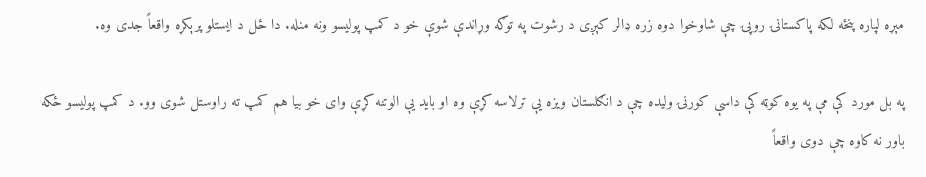مېړه لپاره پنځه لکه پاکستانۍ روپۍ چې شاوخوا دوه زره ډالر کېږی د رشوت په توګه وړاندې شوې خو د کمپ پولیسو ونه منله. دا ځل د ایستلو پرېکړه واقعاً جدی وه.

په بل مورد کې مې په یوه کوټه کې داسې کورنۍ ولیده چې د انګلستان ویزه یې ترلاسه کړې وه او باید یې الوتنه کړې وای خو بیا هم کمپ ته راوستل شوی وو. د کمپ پولیسو ځکه باور نه کاوه چې دوی واقعاً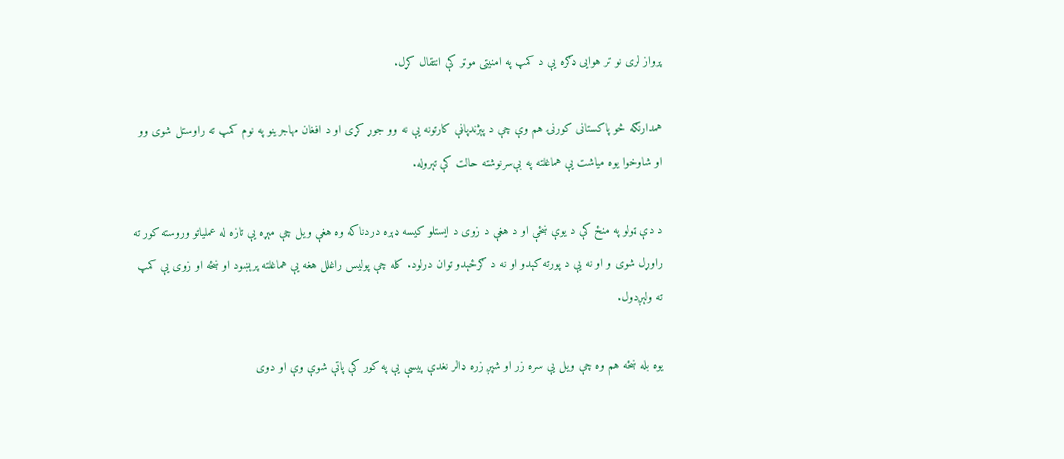پرواز لری نو تر هوایی ډګره یې د کمپ په امنیتی موټر کې انتقال کړل.

همدارنګه څو پاکستانی کورنۍ هم وې چې د پېژندپاڼې کارتونه یې نه وو جوړ کړی او د افغان مهاجرینو په نوم کمپ ته راوستل شوی وو او شاوخوا یوه میاشت یې هماغلته په بې‌سرنوشته حالت کې تېروله.

د دې ټولو په منځ کې د یوې ښځې او د هغې د زوی د ایستلو کیسه ډېره دردناکه وه هغې ویل چې مېړه یې تازه له عملیاتو وروسته کور ته راوړل شوی و او نه یې د پورته کېدو او نه د ګرځېدو توان درلود. کله چې پولیس راغلل هغه یې هماغلته پرېښود او ښځه او زوی یې کمپ ته ولېږدول.

یوه بله ښځه هم وه چې ویل یې سره زر او شپږ زره ډالر نغدې پیسې یې په کور کې پاتې شوې وې او دوی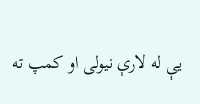یې له لارې نیولی او کمپ ته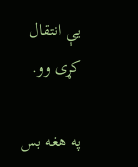یې انتقال کړی وو.

په هغه بس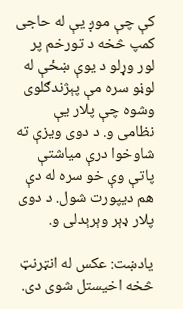کې چې موږ یې له حاجی کمپ څخه د تورخم پر لور وړلو د یوې ښځې له لوڼو سره مې پېژندګلوی وشوه چې پلار یې نظامی و. د دوی ویزې ته شاوخوا درې میاشتې پاتې وې خو سره له دې هم دیپورت شول. د دوی پلار ډېر وېرېدلی و.

یادښت: عکس له انټرنټ څخه اخیستل شوی دی.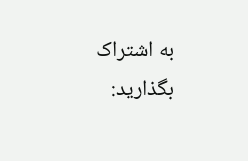به اشتراک بگذارید: